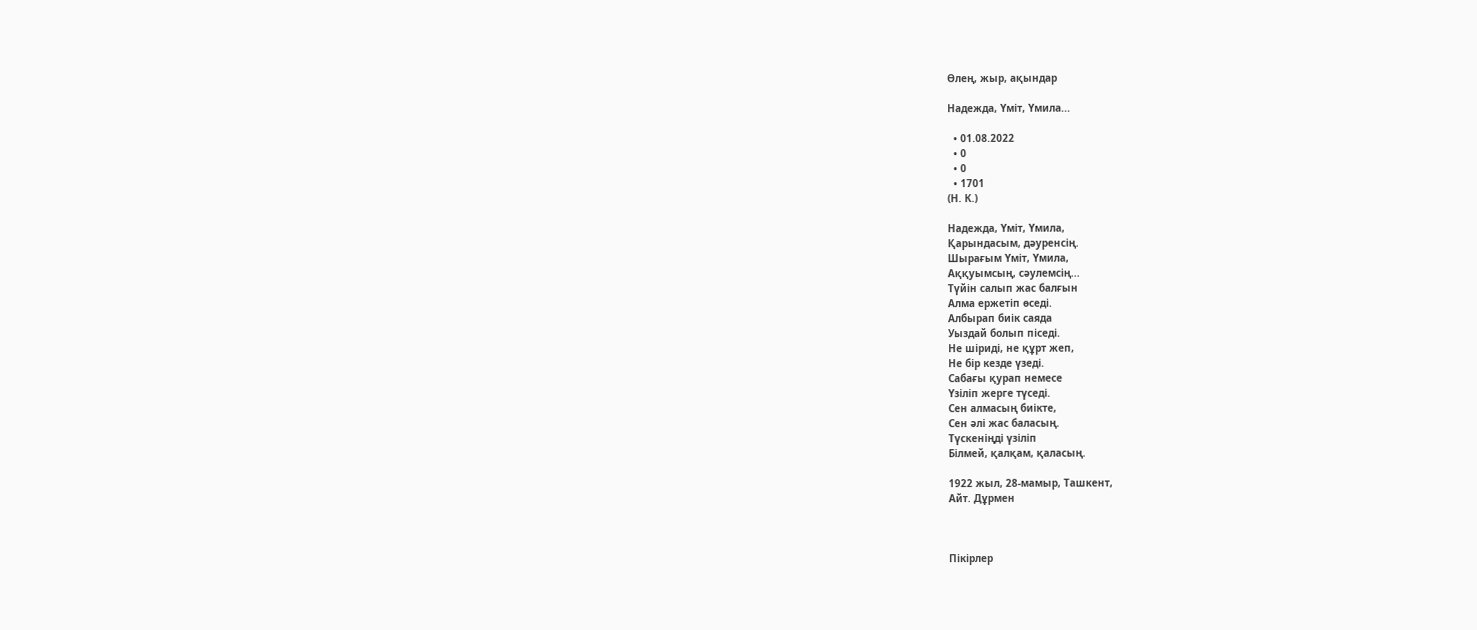Өлең, жыр, ақындар

Надежда, Үміт, Үмила...

  • 01.08.2022
  • 0
  • 0
  • 1701
(Н. К.)

Надежда, Үміт, Үмила,
Қарындасым, дәуренсің.
Шырағым Үміт, Үмила,
Аққуымсың, сәулемсің...
Түйін салып жас балғын
Алма ержетіп өседі.
Албырап биік саяда
Уыздай болып піседі.
Не шіриді, не құрт жеп,
Не бір кезде үзеді.
Сабағы қурап немесе
Үзіліп жерге түседі.
Сен алмасың биікте,
Сен әлі жас баласың.
Түскеніңді үзіліп
Білмей, қалқам, қаласың.

1922 жыл, 28-мамыр, Ташкент,
Айт. Дұрмен



Пікірлер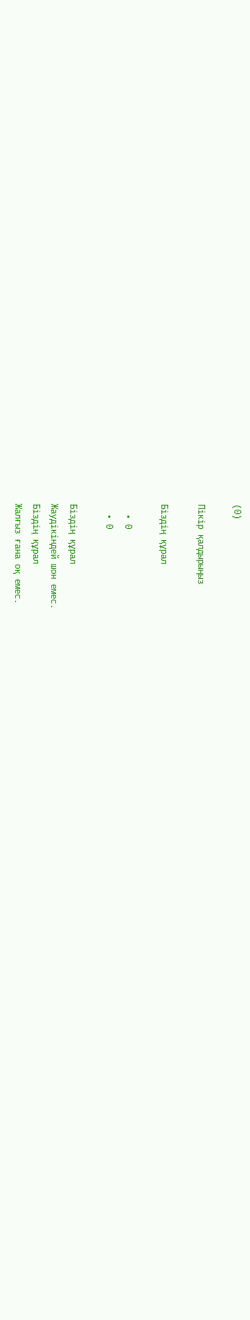(0)

Пікір қалдырыңыз

Біздің құрал

  • 0
  • 0

Біздің құрал
Жаудікіндей шон емес.
Біздің құрал
Жалғыз ғана оқ емес.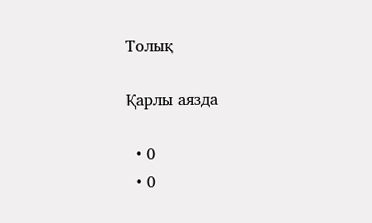Толық

Қарлы аязда

  • 0
  • 0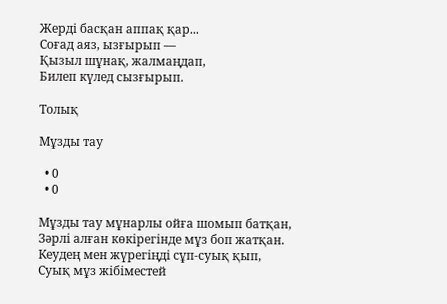Жерді басқан аппақ қар...
Соғад аяз, ызғырып —
Қызыл шұнақ, жалмаңдап,
Билеп күлед сызғырып.

Толық

Мұзды тау

  • 0
  • 0

Мұзды тау мұнарлы ойға шомып батқан,
Зәрлі алған көкірегінде мұз боп жатқан.
Кеудең мен жүрегіңді сұп-суық қып,
Суық мұз жібіместей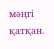мәңгі қатқан.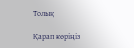Толық

Қарап көріңіз